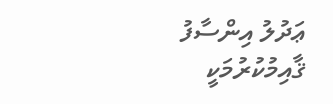ޢަދުލު އިންސާފު ޤާއިމުކުރުމަކީ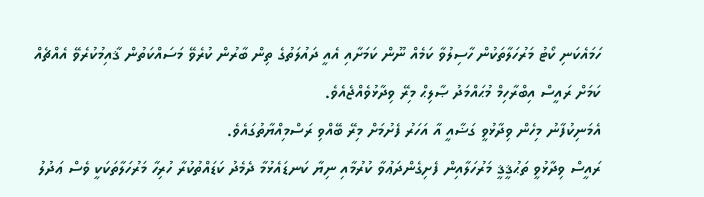ހަމައެކަނި ކޯޓު މަރުހަލާތަކުން ހާސިލުވާ ކަމެއް ނޫން ކަމަށާއި އެއީ ދައުލަތުގެ ތިން ބާރުން ކުރެވޭ މަސައްކަތުން ޤާއިމުކުރެވޭ އެއްޗެއް ކަމަށް ރައީސް އިބްރާހިމް މުޙައްމަދު ޞާލިޙް މިރޭ ވިދާޅުވެއްޖެއެވެ.
އެމަނިކުފާނު މިހެން ވިދާޅުވީ ގަޟާއީ އާ އަހަރު ފެށުމަށް މިރޭ ބޭއްވި ރަސްމިއްޔާތުގައެވެ.
ރައީސް ވިދާޅުވީ ތަޙުޤީޤީ މަރުހަލާއިން ފެށިގެންދަޢުވާ ކުރުމާއި ނިޔާ ކަނޑައެޅުމާ ދެމެދު ކަޑައްތުކުރާ ހުރިހާ މަރުހަލާތަކަކީ ވެސް ޢަދުލު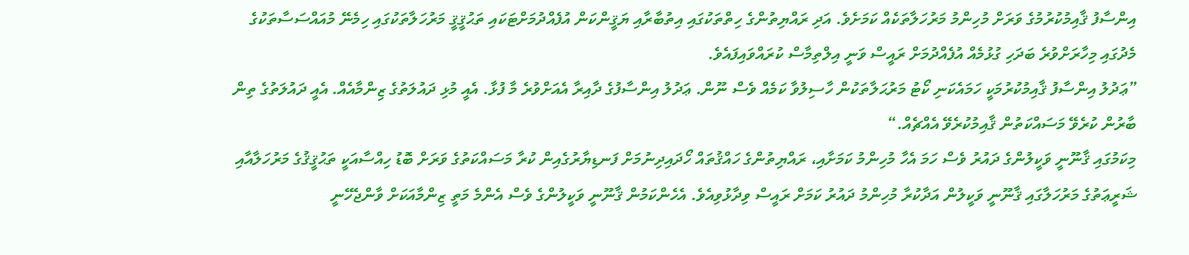އިންސާފު ޤާއިމުކުރުމުގެ ވަރަށް މުހިންމު މަރުހަލާތަކެއް ކަމަށެވެ. އަދި ރައްޔިތުންގެ ހިތްތަކުގައި އިތުބާރާއި ޔަޤީންކަން އުފެއްދުމަށްޓަކައި ތަޙުޤީޤީ މަރުހަލާތަކުގައި ހިމެނޭ މުއައްސަސާތަކުގެ މެދުގައި މިހާރަށްވުރެ ބަދަހި ގުޅުމެއް އުފެއްދުމަށް ރައީސް ވަނީ އިލްތިމާސް ކުރައްވައިފައެވެ.
”ޢަދުލު އިންސާފު ޤާއިމުކުރުމަކީ ހަމައެކަނި ކޯޓު މަރުޙަލާތަކުން ހާސިލުވާ ކަމެއް ވެސް ނޫން. ޢަދުލު އިންސާފުގެ ދާއިރާ އެއަށްވުރެ މާ ފުޅާ. އެއީ މުޅި ދައުލަތުގެ ޒިންމާއެއް. އެއީ ދައުލަތުގެ ތިން ބާރުން ކުރެވޭ މަސައްކަތުން ޤާއިމުކުރެވޭ އެއްޗެއް.“
މިކަމުގައި ޤާނޫނީ ވަކީލުންގެ ދައުރު ވެސް ހަމަ އެހާ މުހިންމު ކަމަށާއި، ރައްޔިތުންގެ ހައްޤުތައް ހޯދައިދިނުމަށް ފަނޑިޔާރުގެއިން ކުރާ މަސައްކަތުގެ ވަރަށް ބޮޑު ހިއްސާއަކީ ތަޙުޤީޤުގެ މަރުހަލާއާއި ޝަރީޢަތުގެ މަރުހަލާގައި ޤާނޫނީ ވަކީލުން އަދާކުރާ މުހިންމު ދައުރު ކަމަށް ރައީސް ވިދާޅުވިއެވެ. އެހެންކަމުން ޤާނޫނީ ވަކީލުންގެ ވެސް އެންމެ މަތީ ޒިންމާއަކަށް ވާންޖެހޭނީ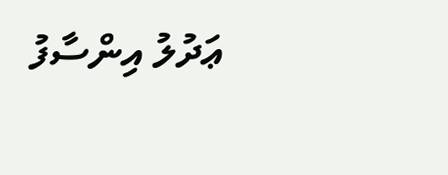ޢަދުލު އިންސާފު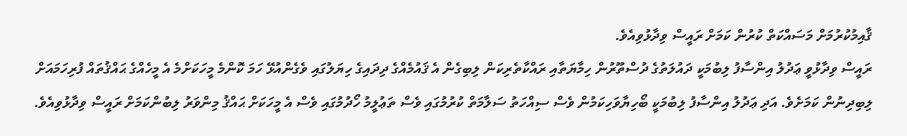ޤާއިމުކުރުމަށް މަސައްކަތް ކުރުން ކަމަށް ރައީސް ވިދާޅުވިއެވެ.
ރައީސް ވިދާޅުވީ ޢަދުލު އިންސާފު ލިބުމަކީ ދައުލަތުގެ ދުސްތޫރުން ހިމާޔަތާއި ރައްކާތެރިކަން ލިބިގެން އެ ޤައުމެއްގެ ދިދައިގެ ހިޔަލުގައި ވެގެންއުޅޭ ހަމަ ކޮންމެ މީހަކަށްމެ އެ މީހެއްގެ ޙައްޤުތައް ފުރިހަމައަށް ލިބިދިނުން ކަމަށެވެ. އަދި ޢަދުލު އިންސާފު ލިބުމަކީ ބޯހިޔާވަހިކަމުން ވެސް ސިއްހަތު ސަލާމަތް ކުރުމުގައި ވެސް ތަޢުލީމު ހޯދުމުގައި ވެސް އެ މީހަކަށް ޙައްޤު މިންވަރު ލިބުންކަމަށް ރައީސް ވިދާޅުވިއެވެ.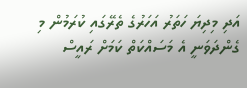އަދި މިދިޔަ ހަތަރު އަހަރުގެ ތެރޭގައި ކުރަމުން މި ގެންދަވަނީ އެ މަސައްކަތް ކަމަށް ރައީސް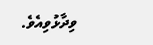ވިދާޅުވިއެވެ.